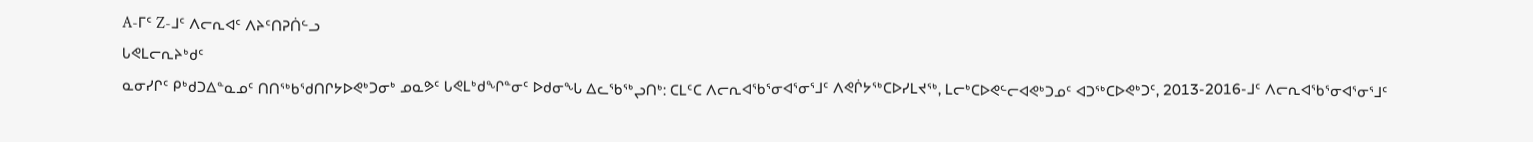A-ᒥᑦ Z-ᒧᑦ ᐱᓕᕆᐊᑦ ᐱᔨᑦᑎᕈᑏᓪᓗ
ᒐᕙᒪᓕᕆᔨᒃᑯᑦ
ᓇᓂᓯᒋᑦ ᑭᒃᑯᑐᐃᓐᓇᓄᑦ ᑎᑎᖅᑲᖁᑎᒋᔭᐅᕙᒃᑐᓂᒃ ᓄᓇᕗᑦ ᒐᕙᒪᒃᑯᖏᓐᓂᑦ ᐅᑯᓂᖓ ᐃᓚᖃᖅᖢᑎᒃ: ᑕᒪᑦᑕ ᐱᓕᕆᐊᖃᕐᓂᐊᕐᓂᕐᒧᑦ ᐱᕙᒌᔭᖅᑕᐅᓯᒪᔪᖅ, ᒪᓕᒃᑕᐅᕙᓪᓕᐊᕙᒃᑐᓄᑦ ᐊᑐᖅᑕᐅᕙᒃᑐᑦ, 2013-2016-ᒧᑦ ᐱᓕᕆᐊᖃᕐᓂᐊᕐᓂᕐᒧᑦ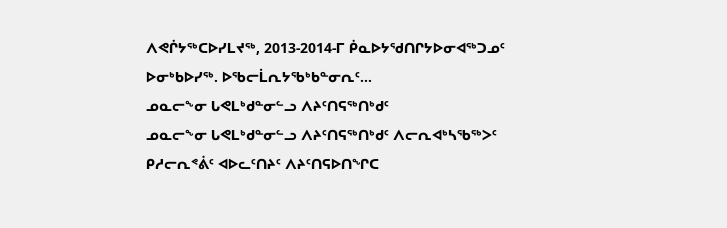ᐱᕙᒌᔭᖅᑕᐅᓯᒪᔪᖅ, 2013-2014-ᒥ ᑮᓇᐅᔭᖁᑎᒋᔭᐅᓂᐊᖅᑐᓄᑦ ᐅᓂᒃᑲᐅᓯᖅ. ᐅᖃᓕᒫᕆᔭᖃᒃᑲᓐᓂᕆᑦ…
ᓄᓇᓕᖕᓂ ᒐᕙᒪᒃᑯᓐᓂᓪᓗ ᐱᔨᑦᑎᕋᖅᑎᒃᑯᑦ
ᓄᓇᓕᖕᓂ ᒐᕙᒪᒃᑯᓐᓂᓪᓗ ᐱᔨᑦᑎᕋᖅᑎᒃᑯᑦ ᐱᓕᕆᐊᒃᓴᖃᖅᐳᑦ ᑭᓱᓕᕆᕝᕖᑦ ᐊᐅᓚᑦᑎᔨᑦ ᐱᔨᑦᑎᕋᐅᑎᖏᑕ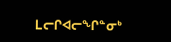ᒪᓕᒋᐊᓕᖏᓐᓂᒃ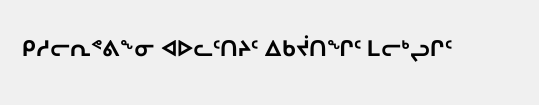ᑭᓱᓕᕆᕝᕕᖕᓂ ᐊᐅᓚᑦᑎᔨᑦ ᐃᑲᔫᑎᖏᑦ ᒪᓕᒃᖢᒋᑦ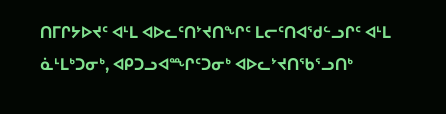ᑎᒥᒋᔭᐅᔪᑦ ᐊᒻᒪ ᐊᐅᓚᑦᑎᔾᔪᑎᖏᑦ ᒪᓕᑦᑎᐊᖁᓪᓗᒋᑦ ᐊᒻᒪ ᓈᒻᒪᒃᑐᓂᒃ, ᐊᑭᑐᓗᐊᙱᑦᑐᓂᒃ ᐊᐅᓚᔾᔪᑎᖃᕐᓗᑎᒃ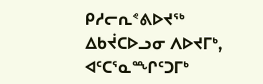ᑭᓱᓕᕆᕝᕕᐅᔪᖅ ᐃᑲᔫᑕᐅᓗᓂ ᐱᐅᔪᒥᒃ, ᐊᑦᑕᕐᓇᙱᑦᑐᒥᒃ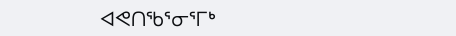ᐊᕙᑎᖃᕐᓂᕐᒥᒃ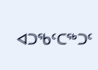ᐊᑐᖃᑦᑕᖅᑐᑦ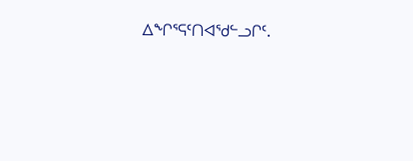ᐃᖏᕐᕋᑦᑎᐊᖁᓪᓗᒋᑦ.